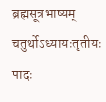ब्रह्मसूत्रभाष्यम्
चतुर्थोऽध्यायःतृतीयः पादः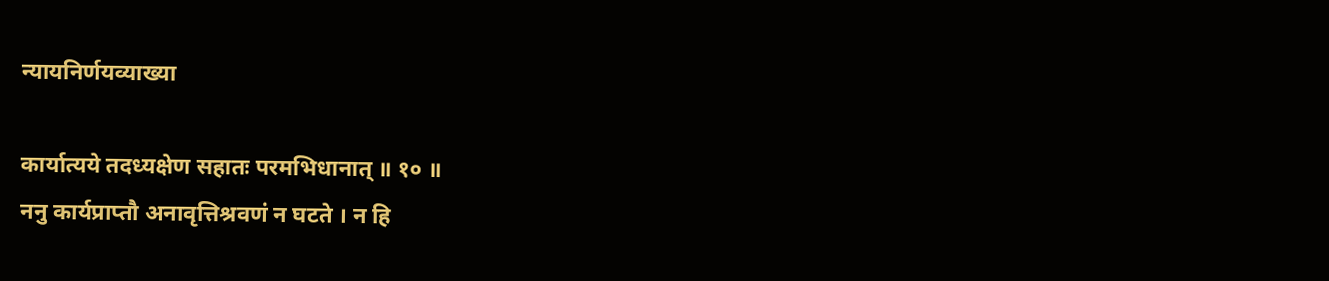न्यायनिर्णयव्याख्या

कार्यात्यये तदध्यक्षेण सहातः परमभिधानात् ॥ १० ॥
ननु कार्यप्राप्तौ अनावृत्तिश्रवणं न घटते । न हि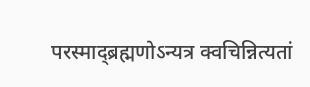परस्माद्ब्रह्मणोऽन्यत्र क्वचिन्नित्यतां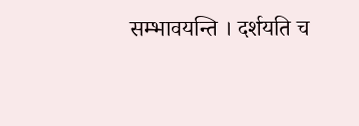सम्भावयन्ति । दर्शयति च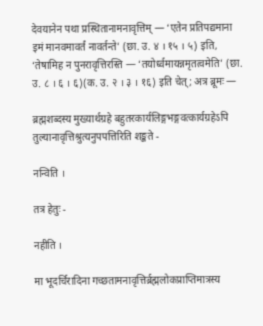देवयानेन पथा प्रस्थितानामनावृत्तिम् — ‘एतेन प्रतिपद्यमाना इमं मानवमावर्तं नावर्तन्ते’ (छा. उ. ४ । १५ । ५) इति, ‘तेषामिह न पुनरावृत्तिरस्ति — ‘तयोर्ध्वमायन्नमृतत्वमेति’ (छा. उ. ८ । ६ । ६)(क. उ. २ । ३ । १६) इति चेत्; अत्र ब्रूमः —

ब्रह्मशब्दस्य मुख्यार्थग्रहे बहुतरकार्यलिङ्गभङ्गवत्कार्यग्रहेऽपि तुल्यानावृत्तिश्रुत्यनुपपत्तिरिति शङ्कते -

नन्विति ।

तत्र हेतुः -

नहीति ।

मा भूदर्चिरादिना गच्छतामनावृत्तिर्ब्रह्मलोकप्राप्तिमात्रस्य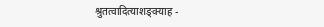श्रुतत्वादित्याशङ्क्याह -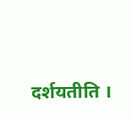दर्शयतीति ।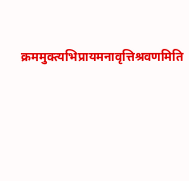क्रममुक्त्यभिप्रायमनावृत्तिश्रवणमिति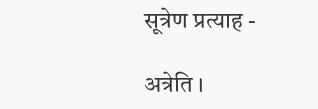सूत्रेण प्रत्याह -

अत्रेति ।